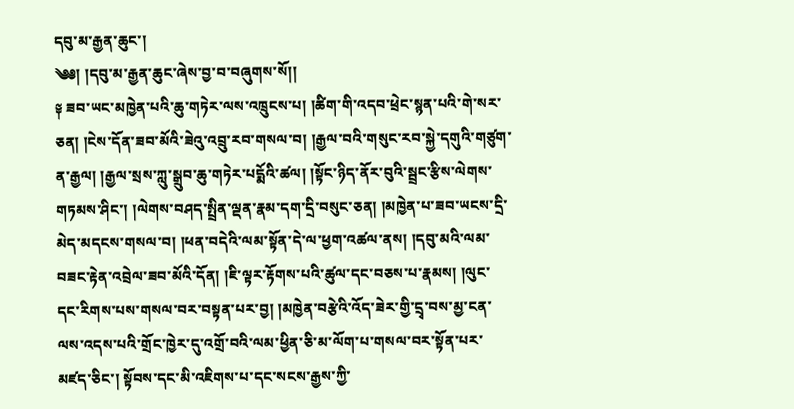དབུ་མ་རྒྱན་ཆུང་།
༄༅། །དབུ་མ་རྒྱན་ཆུང་ཞེས་བྱ་བ་བཞུགས་སོ།།
༈ ཟབ་ཡང་མཁྱེན་པའི་ཆུ་གཏེར་ལས་འཁྲུངས་པ། །ཚིག་གི་འདབ་ཕྲེང་སྙན་པའི་གེ་སར་ཅན། །ངེས་དོན་ཟབ་མོའི་ཟེའུ་འབྲུ་རབ་གསལ་བ། །རྒྱལ་བའི་གསུང་རབ་སྐྱེ་དགུའི་གཙུག་ན་རྒྱལ། །རྒྱལ་སྲས་ཀླུ་སྒྲུབ་ཆུ་གཏེར་པདྨོའི་ཚལ། །སྟོང་ཉིད་ནོར་བུའི་སྦྲང་རྩིས་ལེགས་གཏམས་ཤིང་། །ལེགས་བཤད་སྤྲིན་ལྡན་རྣམ་དག་དྲི་བསུང་ཅན། །མཁྱེན་པ་ཟབ་ཡངས་དྲི་མེད་མདངས་གསལ་བ། །ཕན་བདེའི་ལམ་སྟོན་དེ་ལ་ཕྱག་འཚལ་ནས། །དབུ་མའི་ལམ་བཟང་རྟེན་འབྲེལ་ཟབ་མོའི་དོན། །ཇི་ལྟར་རྟོགས་པའི་ཚུལ་དང་བཅས་པ་རྣམས། །ལུང་དང་རིགས་པས་གསལ་བར་བསྟན་པར་བྱ། །མཁྱེན་བརྩེའི་འོད་ཟེར་གྱི་དྲྭ་བས་མྱ་ངན་ལས་འདས་པའི་གྲོང་ཁྱེར་དུ་འགྲོ་བའི་ལམ་ཕྱིན་ཅི་མ་ལོག་པ་གསལ་བར་སྟོན་པར་མཛད་ཅིང་། སྟོབས་དང་མི་འཇིགས་པ་དང་སངས་རྒྱས་ཀྱི་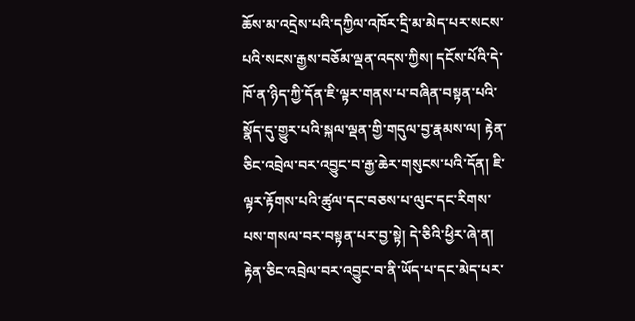ཆོས་མ་འདྲེས་པའི་དཀྱིལ་འཁོར་དྲི་མ་མེད་པར་སངས་པའི་སངས་རྒྱས་བཅོམ་ལྡན་འདས་ཀྱིས། དངོས་པོའི་དེ་ཁོ་ན་ཉིད་ཀྱི་དོན་ཇི་ལྟར་གནས་པ་བཞིན་བསྟན་པའི་སྣོད་དུ་གྱུར་པའི་སྐལ་ལྡན་གྱི་གདུལ་བྱ་རྣམས་ལ། རྟེན་ཅིང་འབྲེལ་བར་འབྱུང་བ་རྒྱ་ཆེར་གསུངས་པའི་དོན། ཇི་ལྟར་རྟོགས་པའི་ཚུལ་དང་བཅས་པ་ལུང་དང་རིགས་པས་གསལ་བར་བསྟན་པར་བྱ་སྟེ། དེ་ཅིའི་ཕྱིར་ཞེ་ན། རྟེན་ཅིང་འབྲེལ་བར་འབྱུང་བ་ནི་ཡོད་པ་དང་མེད་པར་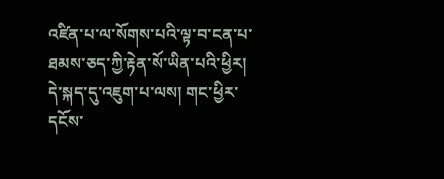འཛིན་པ་ལ་སོགས་པའི་ལྟ་བ་ངན་པ་ཐམས་ཅད་ཀྱི་རྟེན་སོ་ཡིན་པའི་ཕྱིར། དེ་སྐད་དུ་འཇུག་པ་ལས། གང་ཕྱིར་དངོས་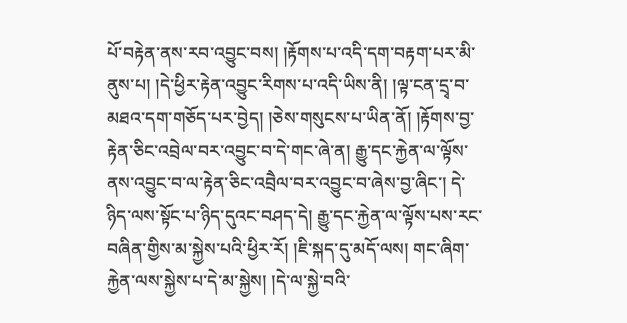པོ་བརྟེན་ནས་རབ་འབྱུང་བས། །རྟོགས་པ་འདི་དག་བརྟག་པར་མི་ནུས་པ། །དེ་ཕྱིར་རྟེན་འབྱུང་རིགས་པ་འདི་ཡིས་ནི། །ལྟ་ངན་དྲྭ་བ་མཐའ་དག་གཅོད་པར་བྱེད། །ཅེས་གསུངས་པ་ཡིན་ནོ། །རྟོགས་བྱ་རྟེན་ཅིང་འབྲེལ་བར་འབྱུང་བ་དེ་གང་ཞེ་ན། རྒྱུ་དང་རྐྱེན་ལ་ལྟོས་ནས་འབྱུང་བ་ལ་རྟེན་ཅིང་འབྲཻལ་བར་འབྱུང་བ་ཞེས་བྱ་ཞིང་། དེ་ཉིད་ལས་སྟོང་པ་ཉིད་དུའང་བཤད་དེ། རྒྱུ་དང་རྐྱེན་ལ་ལྟོས་པས་རང་བཞིན་གྱིས་མ་སྐྱེས་པའི་ཕྱིར་རོ། །ཇི་སྐད་དུ་མདོ་ལས། གང་ཞིག་རྐྱེན་ལས་སྐྱེས་པ་དེ་མ་སྐྱེས། །དེ་ལ་སྐྱེ་བའི་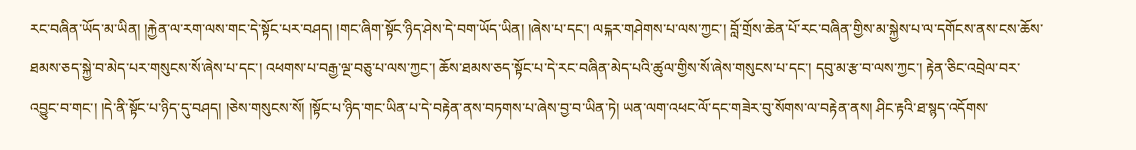རང་བཞིན་ཡོད་མ་ཡིན། །རྐྱེན་ལ་རག་ལས་གང་དེ་སྟོང་པར་བཤད། །གང་ཞིག་སྟོང་ཉིད་ཤེས་དེ་བག་ཡོད་ཡིན། །ཞེས་པ་དང་། ལངྐར་གཤེགས་པ་ལས་ཀྱང་། བློ་གྲོས་ཆེན་པོ་རང་བཞིན་གྱིས་མ་སྐྱེས་པ་ལ་དགོངས་ནས་ངས་ཆོས་ཐམས་ཅད་སྐྱེ་བ་མེད་པར་གསུངས་སོ་ཞེས་པ་དང་། འཕགས་པ་བརྒྱ་ལྔ་བཅུ་པ་ལས་ཀྱང་། ཆོས་ཐམས་ཅད་སྟོང་པ་དེ་རང་བཞིན་མེད་པའི་ཚུལ་གྱིས་སོ་ཞེས་གསུངས་པ་དང་། དབུ་མ་རྩ་བ་ལས་ཀྱང་། རྟེན་ཅིང་འབྲེལ་བར་འབྱུང་བ་གང་། །དེ་ནི་སྟོང་པ་ཉིད་དུ་བཤད། །ཅེས་གསུངས་སོ། །སྟོང་པ་ཉིད་གང་ཡིན་པ་དེ་བརྟེན་ནས་བཏགས་པ་ཞེས་བྱ་བ་ཡིན་ཏེ། ཡན་ལག་འཕང་ལོ་དང་གཟེར་བུ་སོགས་ལ་བརྟེན་ནས། ཤིང་རྟའི་ཐ་སྙད་འདོགས་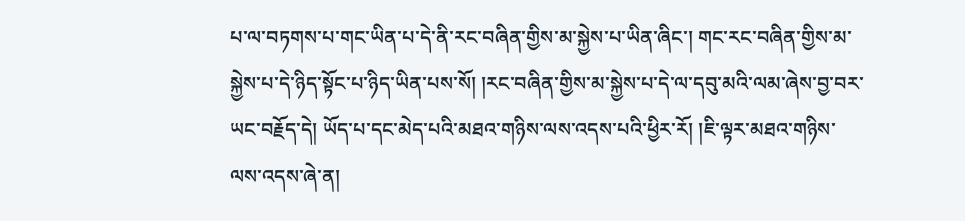པ་ལ་བཏགས་པ་གང་ཡིན་པ་དེ་ནི་རང་བཞིན་གྱིས་མ་སྐྱེས་པ་ཡིན་ཞིང་། གང་རང་བཞིན་གྱིས་མ་སྐྱེས་པ་དེ་ཉིད་སྟོང་པ་ཉིད་ཡིན་པས་སོ། །རང་བཞིན་གྱིས་མ་སྐྱེས་པ་དེ་ལ་དབུ་མའི་ལམ་ཞེས་བྱ་བར་ཡང་བརྗོད་དེ། ཡོད་པ་དང་མེད་པའི་མཐའ་གཉིས་ལས་འདས་པའི་ཕྱིར་རོ། །ཇི་ལྟར་མཐའ་གཉིས་ལས་འདས་ཞེ་ན།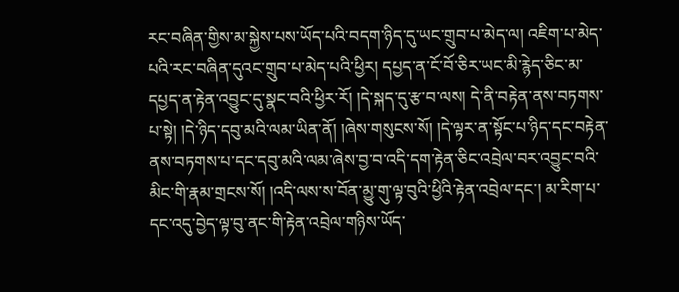རང་བཞིན་གྱིས་མ་སྐྱེས་པས་ཡོད་པའི་བདག་ཉིད་དུ་ཡང་གྲུབ་པ་མེད་ལ། འཇིག་པ་མེད་པའི་རང་བཞིན་དུའང་གྲུབ་པ་མེད་པའི་ཕྱིར། དཔྱད་ན་ངོ་བོ་ཅིར་ཡང་མི་རྙེད་ཅིང་མ་དཔྱད་ན་རྟེན་འབྱུང་དུ་སྣང་བའི་ཕྱིར་རོ། །དེ་སྐད་དུ་རྩ་བ་ལས། དེ་ནི་བརྟེན་ནས་བཏགས་པ་སྟེ། །དེ་ཉིད་དབུ་མའི་ལམ་ཡིན་ནོ། །ཞེས་གསུངས་སོ། །དེ་ལྟར་ན་སྟོང་པ་ཉིད་དང་བརྟེན་ནས་བཏགས་པ་དང་དབུ་མའི་ལམ་ཞེས་བྱ་བ་འདི་དག་རྟེན་ཅིང་འབྲེལ་བར་འབྱུང་བའི་མིང་གི་རྣམ་གྲངས་སོ། །འདི་ལས་ས་བོན་མྱུ་གུ་ལྟ་བུའི་ཕྱིའི་རྟེན་འབྲེལ་དང་། མ་རིག་པ་དང་འདུ་བྱེད་ལྟ་བུ་ནང་གི་རྟེན་འབྲེལ་གཉིས་ཡོད་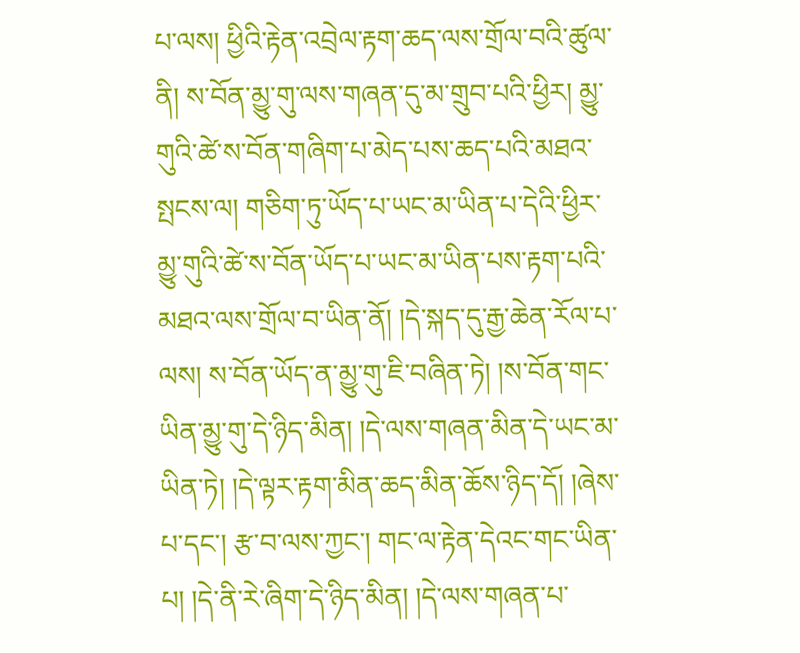པ་ལས། ཕྱིའི་རྟེན་འབྲེལ་རྟག་ཆད་ལས་གྲོལ་བའི་ཚུལ་ནི། ས་བོན་མྱུ་གུ་ལས་གཞན་དུ་མ་གྲུབ་པའི་ཕྱིར། མྱུ་གུའི་ཚེ་ས་བོན་གཞིག་པ་མེད་པས་ཆད་པའི་མཐའ་སྤངས་ལ། གཅིག་ཏུ་ཡོད་པ་ཡང་མ་ཡིན་པ་དེའི་ཕྱིར་མྱུ་གུའི་ཚེ་ས་བོན་ཡོད་པ་ཡང་མ་ཡིན་པས་རྟག་པའི་མཐའ་ལས་གྲོལ་བ་ཡིན་ནོ། །དེ་སྐད་དུ་རྒྱ་ཆེན་རོལ་པ་ལས། ས་བོན་ཡོད་ན་མྱུ་གུ་ཇི་བཞིན་ཏེ། །ས་བོན་གང་ཡིན་མྱུ་གུ་དེ་ཉིད་མིན། །དེ་ལས་གཞན་མིན་དེ་ཡང་མ་ཡིན་ཏེ། །དེ་ལྟར་རྟག་མིན་ཆད་མིན་ཆོས་ཉིད་དོ། །ཞེས་པ་དང་། རྩ་བ་ལས་ཀྱང་། གང་ལ་རྟེན་དེའང་གང་ཡིན་པ། །དེ་ནི་རེ་ཞིག་དེ་ཉིད་མིན། །དེ་ལས་གཞན་པ་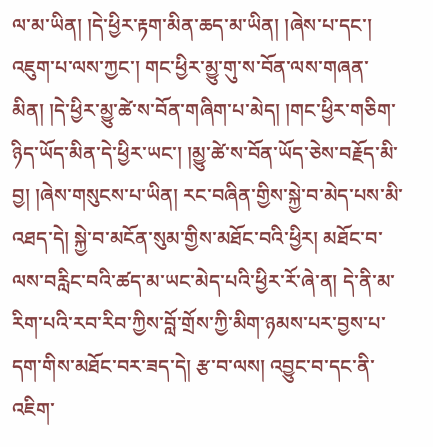ལ་མ་ཡིན། །དེ་ཕྱིར་རྟག་མིན་ཆད་མ་ཡིན། །ཞེས་པ་དང་། འཇུག་པ་ལས་ཀྱང་། གང་ཕྱིར་མྱུ་གུ་ས་བོན་ལས་གཞན་མིན། །དེ་ཕྱིར་མྱུ་ཚེ་ས་བོན་གཞིག་པ་མེད། །གང་ཕྱིར་གཅིག་ཉིད་ཡོད་མིན་དེ་ཕྱིར་ཡང་། །མྱུ་ཚེ་ས་བོན་ཡོད་ཅེས་བརྗོད་མི་བྱ། །ཞེས་གསུངས་པ་ཡིན། རང་བཞིན་གྱིས་སྐྱེ་བ་མེད་པས་མི་འཐད་དེ། སྐྱེ་བ་མངོན་སུམ་གྱིས་མཐོང་བའི་ཕྱིར། མཐོང་བ་ལས་བརླིང་བའི་ཚད་མ་ཡང་མེད་པའི་ཕྱིར་རོ་ཞེ་ན། དེ་ནི་མ་རིག་པའི་རབ་རིབ་ཀྱིས་བློ་གྲོས་ཀྱི་མིག་ཉམས་པར་བྱས་པ་དག་གིས་མཐོང་བར་ཟད་དེ། རྩ་བ་ལས། འབྱུང་བ་དང་ནི་འཇིག་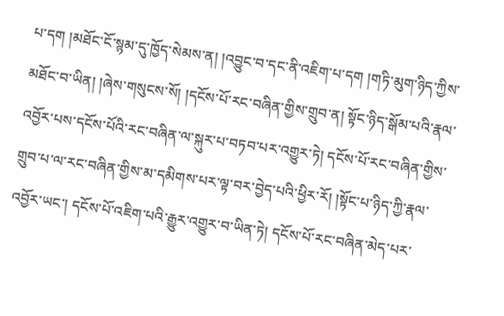པ་དག །མཐོང་ངོ་སྙམ་དུ་ཁྱོད་སེམས་ན། །འབྱུང་བ་དང་ནི་འཇིག་པ་དག །གཏི་མུག་ཉིད་ཀྱིས་མཐོང་བ་ཡིན། །ཞེས་གསུངས་སོ། །དངོས་པོ་རང་བཞིན་གྱིས་གྲུབ་ན། སྟོང་ཉིད་སྒོམ་པའི་རྣལ་འབྱོར་པས་དངོས་པོའི་རང་བཞིན་ལ་སྐུར་པ་བཏབ་པར་འགྱུར་ཏེ། དངོས་པོ་རང་བཞིན་གྱིས་གྲུབ་པ་ལ་རང་བཞིན་གྱིས་མ་དམིགས་པར་ལྟ་བར་བྱེད་པའི་ཕྱིར་རོ། །སྟོང་པ་ཉིད་ཀྱི་རྣལ་འབྱོར་ཡང་། དངོས་པོ་འཇིག་པའི་རྒྱུར་འགྱུར་བ་ཡིན་ཏེ། དངོས་པོ་རང་བཞིན་མེད་པར་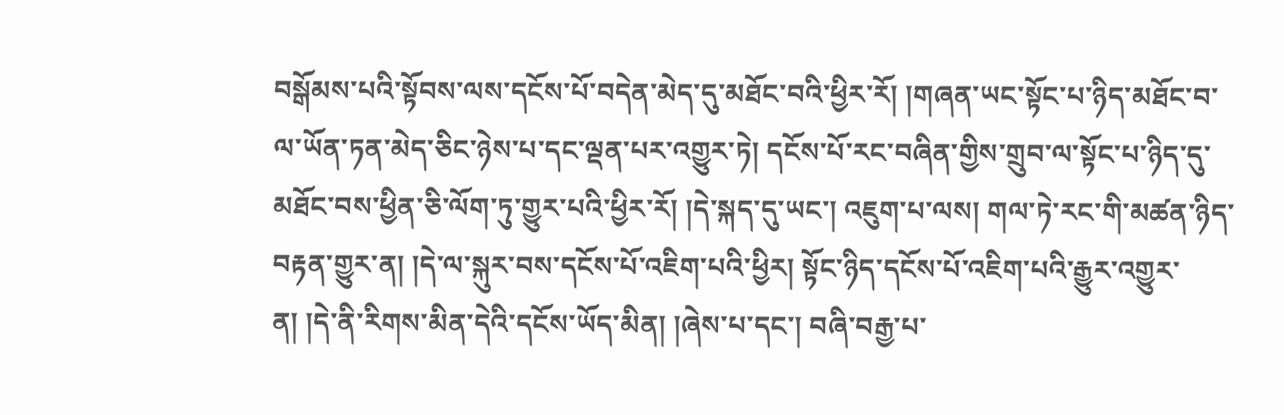བསྒོམས་པའི་སྟོབས་ལས་དངོས་པོ་བདེན་མེད་དུ་མཐོང་བའི་ཕྱིར་རོ། །གཞན་ཡང་སྟོང་པ་ཉིད་མཐོང་བ་ལ་ཡོན་ཏན་མེད་ཅིང་ཉེས་པ་དང་ལྡན་པར་འགྱུར་ཏེ། དངོས་པོ་རང་བཞིན་གྱིས་གྲུབ་ལ་སྟོང་པ་ཉིད་དུ་མཐོང་བས་ཕྱིན་ཅི་ལོག་ཏུ་གྱུར་པའི་ཕྱིར་རོ། །དེ་སྐད་དུ་ཡང་། འཇུག་པ་ལས། གལ་ཏེ་རང་གི་མཚན་ཉིད་བརྟན་གྱུར་ན། །དེ་ལ་སྐུར་བས་དངོས་པོ་འཇིག་པའི་ཕྱིར། སྟོང་ཉིད་དངོས་པོ་འཇིག་པའི་རྒྱུར་འགྱུར་ན། །དེ་ནི་རིགས་མིན་དེའི་དངོས་ཡོད་མིན། །ཞེས་པ་དང་། བཞི་བརྒྱ་པ་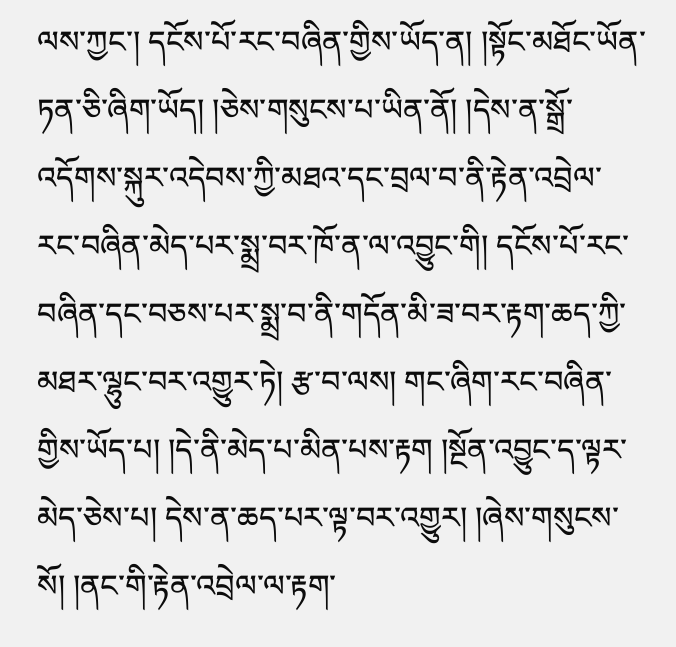ལས་ཀྱང་། དངོས་པོ་རང་བཞིན་གྱིས་ཡོད་ན། །སྟོང་མཐོང་ཡོན་ཏན་ཅི་ཞིག་ཡོད། །ཅེས་གསུངས་པ་ཡིན་ནོ། །དེས་ན་སྒྲོ་འདོགས་སྐུར་འདེབས་ཀྱི་མཐའ་དང་བྲལ་བ་ནི་རྟེན་འབྲེལ་རང་བཞིན་མེད་པར་སྨྲ་བར་ཁོ་ན་ལ་འབྱུང་གི། དངོས་པོ་རང་བཞིན་དང་བཅས་པར་སྨྲ་བ་ནི་གདོན་མི་ཟ་བར་རྟག་ཆད་ཀྱི་མཐར་ལྷུང་བར་འགྱུར་ཏེ། རྩ་བ་ལས། གང་ཞིག་རང་བཞིན་གྱིས་ཡོད་པ། །དེ་ནི་མེད་པ་མིན་པས་རྟག །སྔོན་འབྱུང་ད་ལྟར་མེད་ཅེས་པ། དེས་ན་ཆད་པར་ལྟ་བར་འགྱུར། །ཞེས་གསུངས་སོ། །ནང་གི་རྟེན་འབྲེལ་ལ་རྟག་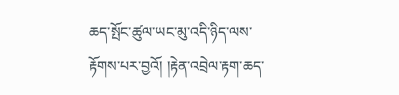ཆད་སྤོང་ཚུལ་ཡང་མུ་འདི་ཉིད་ལས་རྟོགས་པར་བྱའོ། །རྟེན་འབྲེལ་རྟག་ཆད་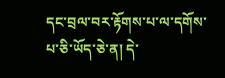དང་བྲལ་བར་རྟོགས་པ་ལ་དགོས་པ་ཅི་ཡོད་ཅེ་ན། དེ་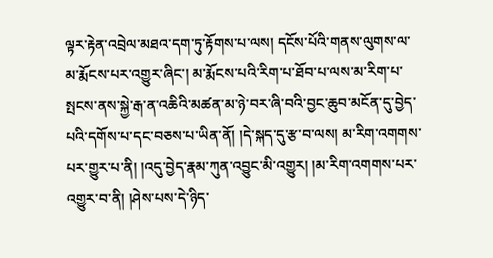ལྟར་རྟེན་འབྲེལ་མཐའ་དག་ཏུ་རྟོགས་པ་ལས། དངོས་པོའི་གནས་ལུགས་ལ་མ་རྨོངས་པར་འགྱུར་ཞིང་། མ་རྨོངས་པའི་རིག་པ་ཐོབ་པ་ལས་མ་རིག་པ་སྤངས་ནས་སྐྱེ་རྒ་ན་འཆིའི་མཚན་མ་ཉེ་བར་ཞི་བའི་བྱང་ཆུབ་མངོན་དུ་བྱེད་པའི་དགོས་པ་དང་བཅས་པ་ཡིན་ནོ། །དེ་སྐད་དུ་རྩ་བ་ལས། མ་རིག་འགགས་པར་གྱུར་པ་ནི། །འདུ་བྱེད་རྣམ་ཀུན་འབྱུང་མི་འགྱུར། །མ་རིག་འགགས་པར་འགྱུར་བ་ནི། །ཤེས་པས་དེ་ཉིད་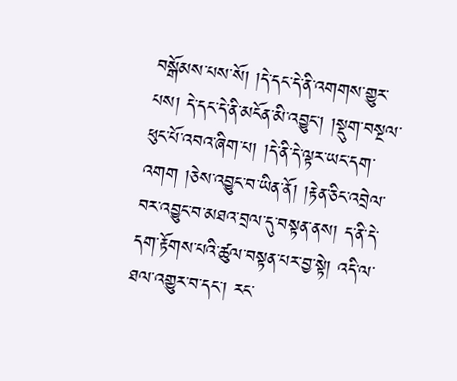བསྒོམས་པས་སོ། །དེ་དང་དེ་ནི་འགགས་གྱུར་པས། དེ་དང་དེ་ནི་མངོན་མི་འབྱུང་། །སྡུག་བསྔལ་ཕུང་པོ་འབའ་ཞིག་པ། །དེ་ནི་དེ་ལྟར་ཡང་དག་འགག །ཅེས་འབྱུང་བ་ཡིན་ནོ། །རྟེན་ཅིང་འབྲེལ་བར་འབྱུང་བ་མཐའ་བྲལ་དུ་བསྟན་ནས། ད་ནི་དེ་དག་རྟོགས་པའི་ཚུལ་བསྟན་པར་བྱ་སྟེ། འདི་ལ་ཐལ་འགྱུར་བ་དང་། རང་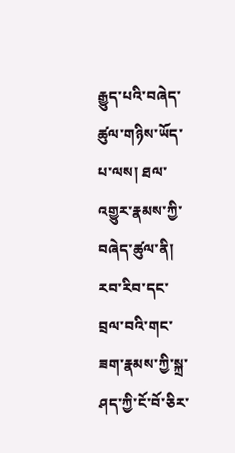རྒྱུད་པའི་བཞེད་ཚུལ་གཉིས་ཡོད་པ་ལས། ཐལ་འགྱུར་རྣམས་ཀྱི་བཞེད་ཚུལ་ནི། རབ་རིབ་དང་བྲལ་བའི་གང་ཟག་རྣམས་ཀྱི་སྐྲ་ཤད་ཀྱི་ངོ་བོ་ཅིར་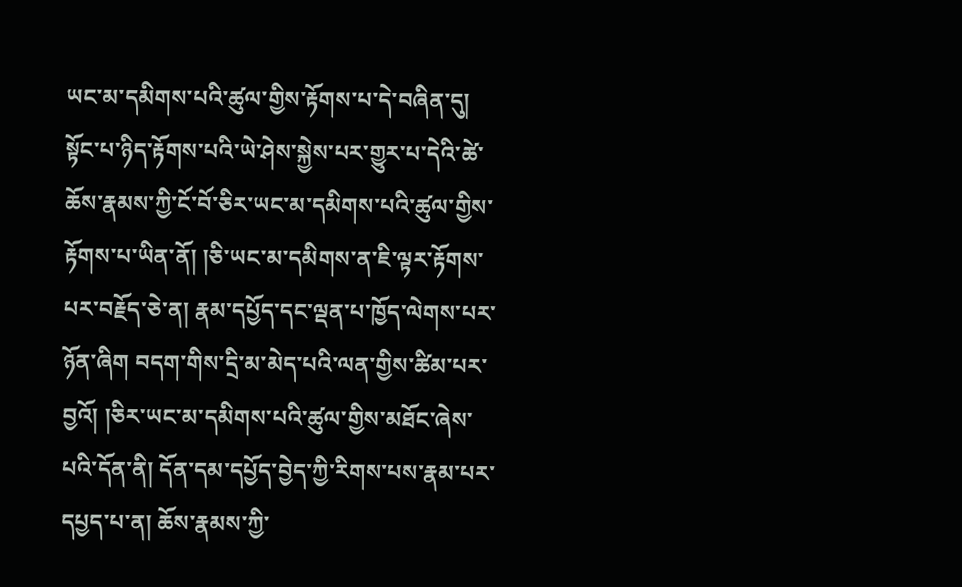ཡང་མ་དམིགས་པའི་ཚུལ་གྱིས་རྟོགས་པ་དེ་བཞིན་དུ། སྟོང་པ་ཉིད་རྟོགས་པའི་ཡེ་ཤེས་སྐྱེས་པར་གྱུར་པ་དེའི་ཚེ་ཆོས་རྣམས་ཀྱི་ངོ་བོ་ཅིར་ཡང་མ་དམིགས་པའི་ཚུལ་གྱིས་རྟོགས་པ་ཡིན་ནོ། །ཅི་ཡང་མ་དམིགས་ན་ཇི་ལྟར་རྟོགས་པར་བརྗོད་ཅེ་ན། རྣམ་དཔྱོད་དང་ལྡན་པ་ཁྱོད་ལེགས་པར་ཉོན་ཞིག བདག་གིས་དྲི་མ་མེད་པའི་ལན་གྱིས་ཚིམ་པར་བྱའོ། །ཅིར་ཡང་མ་དམིགས་པའི་ཚུལ་གྱིས་མཐོང་ཞེས་པའི་དོན་ནི། དོན་དམ་དཔྱོད་བྱེད་ཀྱི་རིགས་པས་རྣམ་པར་དཔྱད་པ་ན། ཆོས་རྣམས་ཀྱི་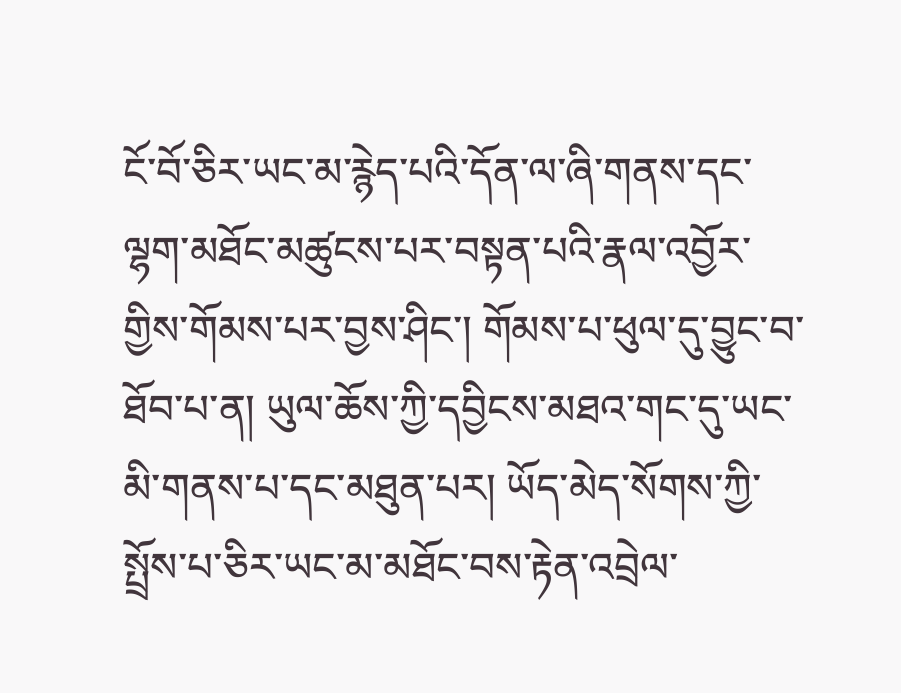ངོ་བོ་ཅིར་ཡང་མ་རྙེད་པའི་དོན་ལ་ཞི་གནས་དང་ལྷག་མཐོང་མཚུངས་པར་བསྟན་པའི་རྣལ་འབྱོར་གྱིས་གོམས་པར་བྱས་ཤིང་། གོམས་པ་ཕུལ་དུ་བྱུང་བ་ཐོབ་པ་ན། ཡུལ་ཆོས་ཀྱི་དབྱིངས་མཐའ་གང་དུ་ཡང་མི་གནས་པ་དང་མཐུན་པར། ཡོད་མེད་སོགས་ཀྱི་སྤྲོས་པ་ཅིར་ཡང་མ་མཐོང་བས་རྟེན་འབྲེལ་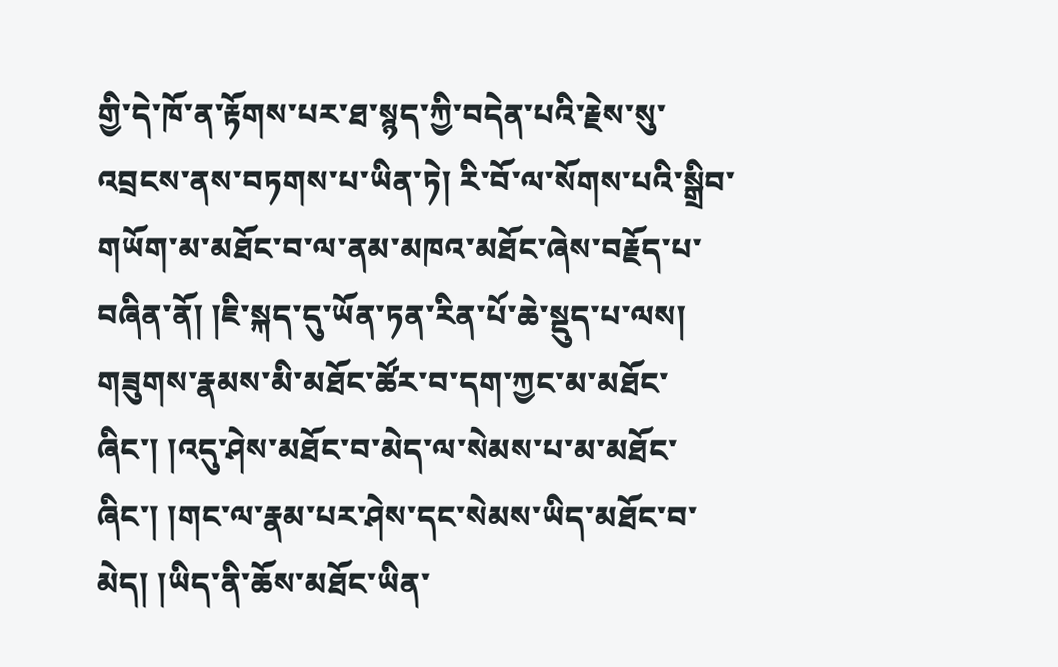གྱི་དེ་ཁོ་ན་རྟོགས་པར་ཐ་སྙད་ཀྱི་བདེན་པའི་རྗེས་སུ་འབྲངས་ནས་བཏགས་པ་ཡིན་ཏེ། རི་བོ་ལ་སོགས་པའི་སྒྲིབ་གཡོག་མ་མཐོང་བ་ལ་ནམ་མཁའ་མཐོང་ཞེས་བརྗོད་པ་བཞིན་ནོ། །ཇི་སྐད་དུ་ཡོན་ཏན་རིན་པོ་ཆེ་སྡུད་པ་ལས། གཟུགས་རྣམས་མི་མཐོང་ཚོར་བ་དག་ཀྱང་མ་མཐོང་ཞིང་། །འདུ་ཤེས་མཐོང་བ་མེད་ལ་སེམས་པ་མ་མཐོང་ཞིང་། །གང་ལ་རྣམ་པར་ཤེས་དང་སེམས་ཡིད་མཐོང་བ་མེད། །ཡིད་ནི་ཆོས་མཐོང་ཡིན་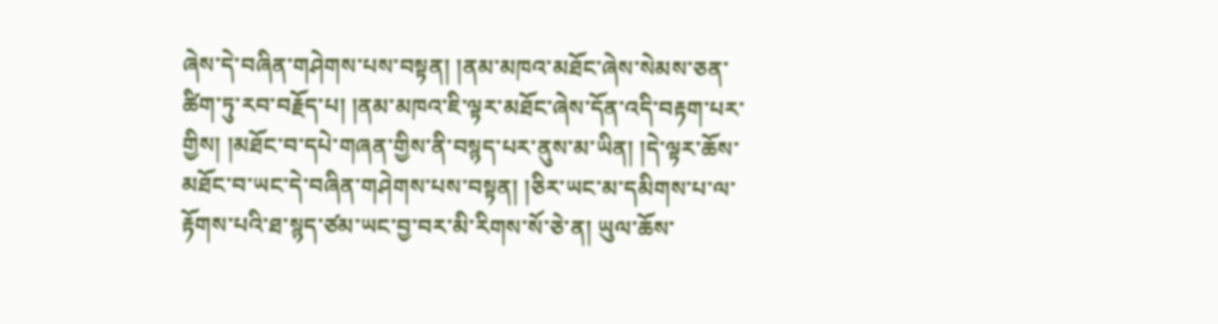ཞེས་དེ་བཞིན་གཤེགས་པས་བསྟན། །ནམ་མཁའ་མཐོང་ཞེས་སེམས་ཅན་ཚིག་ཏུ་རབ་བརྗོད་པ། །ནམ་མཁའ་ཇི་ལྟར་མཐོང་ཞེས་དོན་འདི་བརྟག་པར་གྱིས། །མཐོང་བ་དཔེ་གཞན་གྱིས་ནི་བསྙད་པར་ནུས་མ་ཡིན། །དེ་ལྟར་ཆོས་མཐོང་བ་ཡང་དེ་བཞིན་གཤེགས་པས་བསྟན། །ཅིར་ཡང་མ་དམིགས་པ་ལ་རྟོགས་པའི་ཐ་སྙད་ཙམ་ཡང་བྱ་བར་མི་རིགས་སོ་ཅེ་ན། ཡུལ་ཆོས་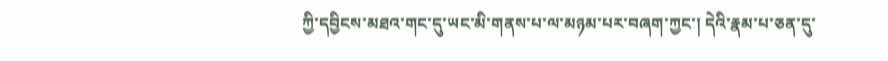ཀྱི་དབྱིངས་མཐའ་གང་དུ་ཡང་མི་གནས་པ་ལ་མཉམ་པར་བཞག་ཀྱང་། དེའི་རྣམ་པ་ཅན་དུ་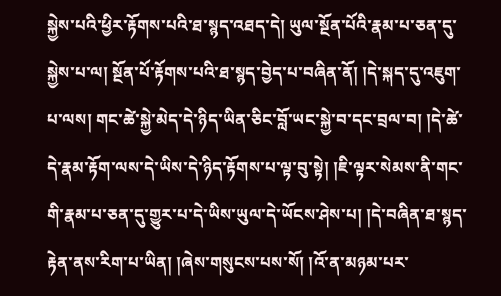སྐྱེས་པའི་ཕྱིར་རྟོགས་པའི་ཐ་སྙད་འཐད་དེ། ཡུལ་སྔོན་པོའི་རྣམ་པ་ཅན་དུ་སྐྱེས་པ་ལ། སྔོན་པོ་རྟོགས་པའི་ཐ་སྙད་བྱེད་པ་བཞིན་ནོ། །དེ་སྐད་དུ་འཇུག་པ་ལས། གང་ཚེ་སྐྱེ་མེད་དེ་ཉིད་ཡིན་ཅིང་བློ་ཡང་སྐྱེ་བ་དང་བྲལ་བ། །དེ་ཚེ་དེ་རྣམ་རྟོག་ལས་དེ་ཡིས་དེ་ཉིད་རྟོགས་པ་ལྟ་བུ་སྟེ། །ཇི་ལྟར་སེམས་ནི་གང་གི་རྣམ་པ་ཅན་དུ་གྱུར་པ་དེ་ཡིས་ཡུལ་དེ་ཡོངས་ཤེས་པ། །དེ་བཞིན་ཐ་སྙད་རྟེན་ནས་རིག་པ་ཡིན། །ཞེས་གསུངས་པས་སོ། །འོ་ན་མཉམ་པར་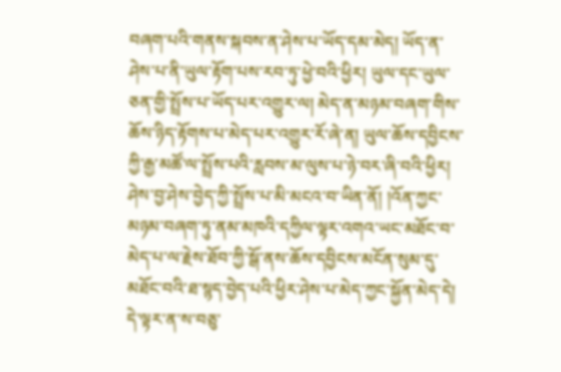བཞག་པའི་གནས་སྐབས་ན་ཤེས་པ་ཡོད་དམ་མེད། ཡོད་ན་ཤེས་པ་ནི་ཡུལ་རྟོག་པས་རབ་ཏུ་ཕྱེ་བའི་ཕྱིར། ཡུལ་དང་ཡུལ་ཅན་གྱི་སྤྲོས་པ་ཡོད་པར་འགྱུར་ལ། མེད་ན་མཉམ་བཞག་གིས་ཆོས་ཉིད་རྟོགས་པ་མེད་པར་འགྱུར་རོ་ཞེ་ན། ཡུལ་ཆོས་དབྱིངས་ཀྱི་རྒྱ་མཚོ་ལ་སྤྲོས་པའི་རླབས་མ་ལུས་པ་ཉེ་བར་ཞི་བའི་ཕྱིར། ཤེས་བྱ་ཤེས་བྱེད་ཀྱི་སྤྲོས་པ་མི་མངའ་བ་ཡིན་ནོ། །འོན་ཀྱང་མཉམ་བཞག་ཏུ་ནམ་མཁའི་དཀྱིལ་ལྟར་འགའ་ཡང་མཐོང་བ་མེད་པ་ལ་རྗེས་ཐོབ་ཀྱི་སྒོ་ནས་ཆོས་དབྱིངས་མངོན་སུམ་དུ་མཐོང་བའི་ཐ་སྙད་བྱེད་པའི་ཕྱིར་ཤེས་པ་མེད་ཀྱང་སྐྱོན་མེད་དེ། དེ་ལྟར་ན་ས་བཅུ་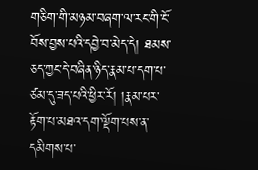གཅིག་གི་མཉམ་བཞག་ལ་རང་གི་ངོ་བོས་བྱས་པའི་དབྱེ་བ་མེད་དེ། ཐམས་ཅད་ཀྱང་དེ་བཞིན་ཉིད་རྣམ་པ་དག་པ་ཙམ་དུ་ཟད་པའི་ཕྱིར་རོ། །རྣམ་པར་རྟོག་པ་མཐའ་དག་ལྡོག་པས་ན་དམིགས་པ་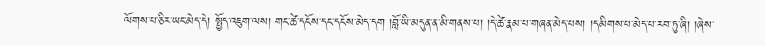ལོགས་པ་ཅིར་ཡང་མེད་དེ། སྤྱོད་འཇུག་ལས། གང་ཚེ་དངོས་དང་དངོས་མེད་དག །བློ་ཡི་མདུན་ན་མི་གནས་པ། །དེ་ཚེ་རྣམ་པ་གཞན་མེད་པས། །དམིགས་པ་མེད་པ་རབ་ཏུ་ཞི། །ཞེས་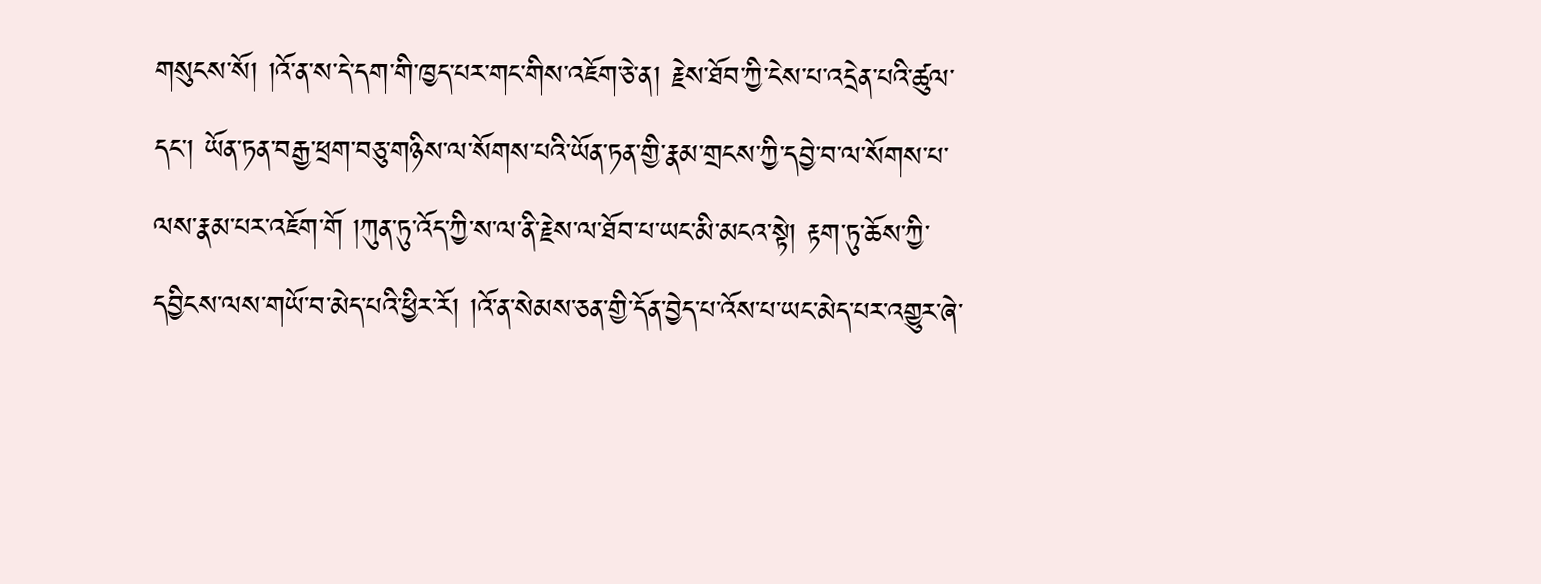གསུངས་སོ། །འོ་ན་ས་དེ་དག་གི་ཁྱད་པར་གང་གིས་འཇོག་ཅེ་ན། རྗེས་ཐོབ་ཀྱི་ངེས་པ་འདྲེན་པའི་ཚུལ་དང་། ཡོན་ཏན་བརྒྱ་ཕྲག་བཅུ་གཉིས་ལ་སོགས་པའི་ཡོན་ཏན་གྱི་རྣམ་གྲངས་ཀྱི་དབྱེ་བ་ལ་སོགས་པ་ལས་རྣམ་པར་འཇོག་གོ །ཀུན་ཏུ་འོད་ཀྱི་ས་ལ་ནི་རྗེས་ལ་ཐོབ་པ་ཡང་མི་མངའ་སྟེ། རྟག་ཏུ་ཆོས་ཀྱི་དབྱིངས་ལས་གཡོ་བ་མེད་པའི་ཕྱིར་རོ། །འོ་ན་སེམས་ཅན་གྱི་དོན་བྱེད་པ་འོས་པ་ཡང་མེད་པར་འགྱུར་ཞེ་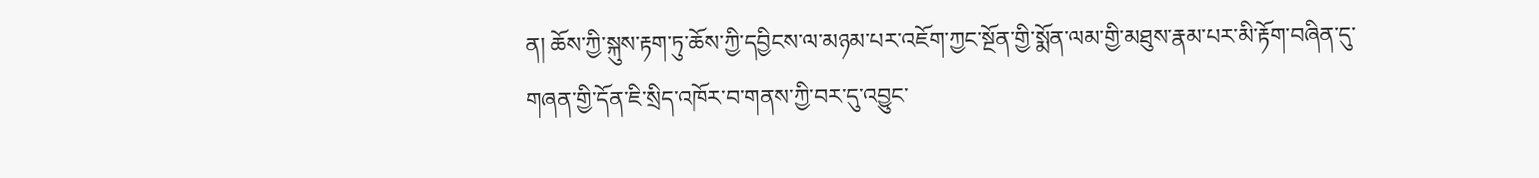ན། ཆོས་ཀྱི་སྐུས་རྟག་ཏུ་ཆོས་ཀྱི་དབྱིངས་ལ་མཉམ་པར་འཇོག་ཀྱང་སྔོན་གྱི་སྨོན་ལམ་གྱི་མཐུས་རྣམ་པར་མི་རྟོག་བཞིན་དུ་གཞན་གྱི་དོན་ཇི་སྲིད་འཁོར་བ་གནས་ཀྱི་བར་དུ་འབྱུང་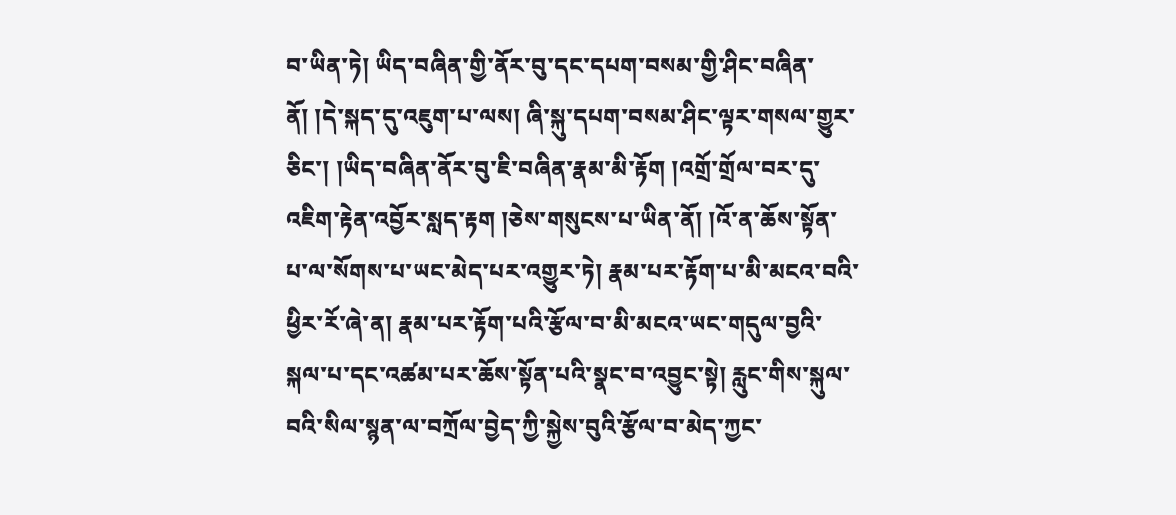བ་ཡིན་ཏེ། ཡིད་བཞིན་གྱི་ནོར་བུ་དང་དཔག་བསམ་གྱི་ཤིང་བཞིན་ནོ། །དེ་སྐད་དུ་འཇུག་པ་ལས། ཞི་སྐུ་དཔག་བསམ་ཤིང་ལྟར་གསལ་གྱུར་ཅིང་། །ཡིད་བཞིན་ནོར་བུ་ཇི་བཞིན་རྣམ་མི་རྟོག །འགྲོ་གྲོལ་བར་དུ་འཇིག་རྟེན་འབྱོར་སླད་རྟག །ཅེས་གསུངས་པ་ཡིན་ནོ། །འོ་ན་ཆོས་སྟོན་པ་ལ་སོགས་པ་ཡང་མེད་པར་འགྱུར་ཏེ། རྣམ་པར་རྟོག་པ་མི་མངའ་བའི་ཕྱིར་རོ་ཞེ་ན། རྣམ་པར་རྟོག་པའི་རྩོལ་བ་མི་མངའ་ཡང་གདུལ་བྱའི་སྐལ་པ་དང་འཚམ་པར་ཆོས་སྟོན་པའི་སྣང་བ་འབྱུང་སྟེ། རླུང་གིས་སྐུལ་བའི་སིལ་སྙན་ལ་བཀྲོལ་བྱེད་ཀྱི་སྐྱེས་བུའི་རྩོལ་བ་མེད་ཀྱང་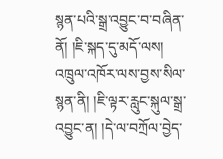སྙན་པའི་སྒྲ་འབྱུང་བ་བཞིན་ནོ། །ཇི་སྐད་དུ་མདོ་ལས། འཁྲུལ་འཁོར་ལས་བྱས་སིལ་སྙན་ནི། །ཇི་ལྟར་རླུང་སྐུལ་སྒྲ་འབྱུང་ན། །དེ་ལ་བཀྲོལ་བྱེད་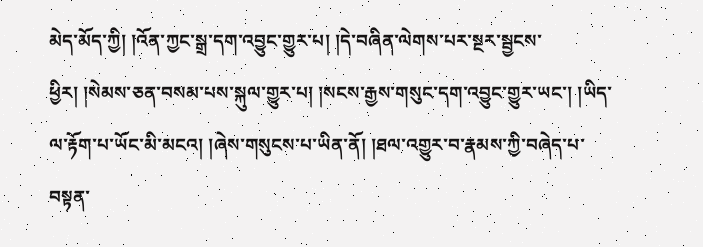མེད་མོད་ཀྱི། །འོན་ཀྱང་སྒྲ་དག་འབྱུང་གྱུར་པ། །དེ་བཞིན་ལེགས་པར་སྔར་སྦྱངས་ཕྱིར། །སེམས་ཅན་བསམ་པས་སྐུལ་གྱུར་པ། །སངས་རྒྱས་གསུང་དག་འབྱུང་གྱུར་ཡང་། །ཡིད་ལ་རྟོག་པ་ཡོང་མི་མངའ། །ཞེས་གསུངས་པ་ཡིན་ནོ། །ཐལ་འགྱུར་བ་རྣམས་ཀྱི་བཞེད་པ་བསྟན་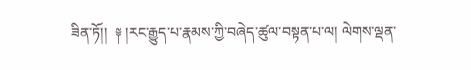ཟིན་ཏོ།།  ༈ །རང་རྒྱུད་པ་རྣམས་ཀྱི་བཞེད་ཚུལ་བསྟན་པ་ལ། ལེགས་ལྡན་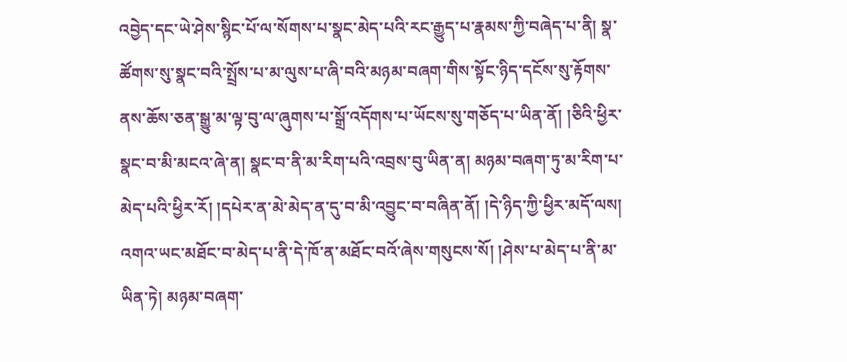འབྱེད་དང་ཡེ་ཤེས་སྙིང་པོ་ལ་སོགས་པ་སྣང་མེད་པའི་རང་རྒྱུད་པ་རྣམས་ཀྱི་བཞེད་པ་ནི། སྣ་ཚོགས་སུ་སྣང་བའི་སྤྲོས་པ་མ་ལུས་པ་ཞི་བའི་མཉམ་བཞག་གིས་སྟོང་ཉིད་དངོས་སུ་རྟོགས་ནས་ཆོས་ཅན་སྒྱུ་མ་ལྟ་བུ་ལ་ཞུགས་པ་སྒྲོ་འདོགས་པ་ཡོངས་སུ་གཅོད་པ་ཡིན་ནོ། །ཅིའི་ཕྱིར་སྣང་བ་མི་མངའ་ཞེ་ན། སྣང་བ་ནི་མ་རིག་པའི་འབྲས་བུ་ཡིན་ན། མཉམ་བཞག་ཏུ་མ་རིག་པ་མེད་པའི་ཕྱིར་རོ། །དཔེར་ན་མེ་མེད་ན་དུ་བ་མི་འབྱུང་བ་བཞིན་ནོ། །དེ་ཉིད་ཀྱི་ཕྱིར་མདོ་ལས། འགའ་ཡང་མཐོང་བ་མེད་པ་ནི་དེ་ཁོ་ན་མཐོང་བའོ་ཞེས་གསུངས་སོ། །ཤེས་པ་མེད་པ་ནི་མ་ཡིན་ཏེ། མཉམ་བཞག་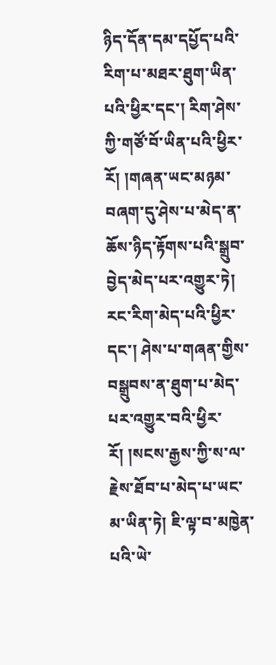ཉིད་དོན་དམ་དཔྱོད་པའི་རིག་པ་མཐར་ཐུག་ཡིན་པའི་ཕྱིར་དང་། རིག་ཤེས་ཀྱི་གཙོ་བོ་ཡིན་པའི་ཕྱིར་རོ། །གཞན་ཡང་མཉམ་བཞག་དུ་ཤེས་པ་མེད་ན་ཆོས་ཉིད་རྟོགས་པའི་སྒྲུབ་བྱེད་མེད་པར་འགྱུར་ཏེ། རང་རིག་མེད་པའི་ཕྱིར་དང་། ཤེས་པ་གཞན་གྱིས་བསྒྲུབས་ན་ཐུག་པ་མེད་པར་འགྱུར་བའི་ཕྱིར་རོ། །སངས་རྒྱས་ཀྱི་ས་ལ་རྗེས་ཐོབ་པ་མེད་པ་ཡང་མ་ཡིན་ཏེ། ཇི་ལྟ་བ་མཁྱེན་པའི་ཡེ་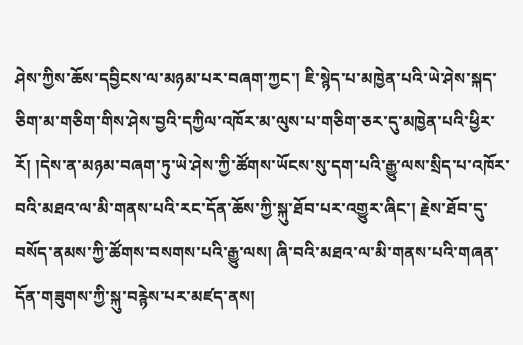ཤེས་ཀྱིས་ཆོས་དབྱིངས་ལ་མཉམ་པར་བཞག་ཀྱང་། ཇི་སྙེད་པ་མཁྱེན་པའི་ཡེ་ཤེས་སྐད་ཅིག་མ་གཅིག་གིས་ཤེས་བྱའི་དཀྱིལ་འཁོར་མ་ལུས་པ་གཅིག་ཅར་དུ་མཁྱེན་པའི་ཕྱིར་རོ། །དེས་ན་མཉམ་བཞག་ཏུ་ཡེ་ཤེས་ཀྱི་ཚོགས་ཡོངས་སུ་དག་པའི་རྒྱུ་ལས་སྲིད་པ་འཁོར་བའི་མཐའ་ལ་མི་གནས་པའི་རང་དོན་ཆོས་ཀྱི་སྐུ་ཐོབ་པར་འགྱུར་ཞིང་། རྗེས་ཐོབ་དུ་བསོད་ནམས་ཀྱི་ཚོགས་བསགས་པའི་རྒྱུ་ལས། ཞི་བའི་མཐའ་ལ་མི་གནས་པའི་གཞན་དོན་གཟུགས་ཀྱི་སྐུ་བརྙེས་པར་མཛད་ནས།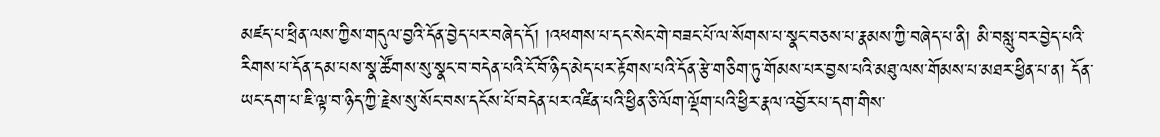མཛད་པ་ཕྲིན་ལས་ཀྱིས་གདུལ་བྱའི་དོན་བྱེད་པར་བཞེད་དོ། །འཕགས་པ་དང་སེང་གེ་བཟང་པོ་ལ་སོགས་པ་སྣང་བཅས་པ་རྣམས་ཀྱི་བཞེད་པ་ནི། མི་བསླུ་བར་བྱེད་པའི་རིགས་པ་དོན་དམ་པས་སྣ་ཚོགས་སུ་སྣང་བ་བདེན་པའི་ངོ་བོ་ཉིད་མེད་པར་རྟོགས་པའི་དོན་རྩེ་གཅིག་ཏུ་གོམས་པར་བྱས་པའི་མཐུ་ལས་གོམས་པ་མཐར་ཕྱིན་པ་ན། དོན་ཡང་དག་པ་ཇི་ལྟ་བ་ཉིད་ཀྱི་རྗེས་སུ་སོང་བས་དངོས་པོ་བདེན་པར་འཛིན་པའི་ཕྱིན་ཅི་ལོག་ལྡོག་པའི་ཕྱིར་རྣལ་འབྱོར་པ་དག་གིས་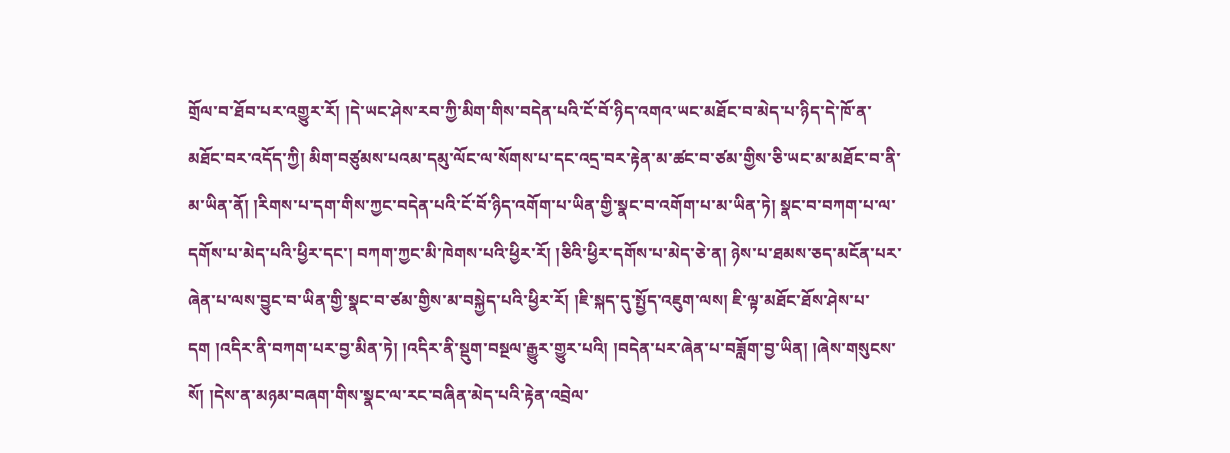གྲོལ་བ་ཐོབ་པར་འགྱུར་རོ། །དེ་ཡང་ཤེས་རབ་ཀྱི་མིག་གིས་བདེན་པའི་ངོ་བོ་ཉིད་འགའ་ཡང་མཐོང་བ་མེད་པ་ཉིད་དེ་ཁོ་ན་མཐོང་བར་འདོད་ཀྱི། མིག་བཙུམས་པའམ་དམུ་ལོང་ལ་སོགས་པ་དང་འདྲ་བར་རྟེན་མ་ཚང་བ་ཙམ་གྱིས་ཅི་ཡང་མ་མཐོང་བ་ནི་མ་ཡིན་ནོ། །རིགས་པ་དག་གིས་ཀྱང་བདེན་པའི་ངོ་བོ་ཉིད་འགོག་པ་ཡིན་གྱི་སྣང་བ་འགོག་པ་མ་ཡིན་ཏེ། སྣང་བ་བཀག་པ་ལ་དགོས་པ་མེད་པའི་ཕྱིར་དང་། བཀག་ཀྱང་མི་ཁེགས་པའི་ཕྱིར་རོ། །ཅིའི་ཕྱིར་དགོས་པ་མེད་ཅེ་ན། ཉེས་པ་ཐམས་ཅད་མངོན་པར་ཞེན་པ་ལས་བྱུང་བ་ཡིན་གྱི་སྣང་བ་ཙམ་གྱིས་མ་བསྐྱེད་པའི་ཕྱིར་རོ། །ཇི་སྐད་དུ་སྤྱོད་འཇུག་ལས། ཇི་ལྟ་མཐོང་ཐོས་ཤེས་པ་དག །འདིར་ནི་བཀག་པར་བྱ་མིན་ཏེ། །འདིར་ནི་སྡུག་བསྔལ་རྒྱུར་གྱུར་པའི། །བདེན་པར་ཞེན་པ་བཟློག་བྱ་ཡིན། །ཞེས་གསུངས་སོ། །དེས་ན་མཉམ་བཞག་གིས་སྣང་ལ་རང་བཞིན་མེད་པའི་རྟེན་འབྲེལ་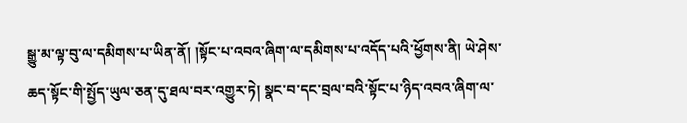སྒྱུ་མ་ལྟ་བུ་ལ་དམིགས་པ་ཡིན་ནོ། །སྟོང་པ་འབའ་ཞིག་ལ་དམིགས་པ་འདོད་པའི་ཕྱོགས་ནི། ཡེ་ཤེས་ཆད་སྟོང་གི་སྤྱོད་ཡུལ་ཅན་དུ་ཐལ་བར་འགྱུར་ཏེ། སྣང་བ་དང་བྲལ་བའི་སྟོང་པ་ཉིད་འབའ་ཞིག་ལ་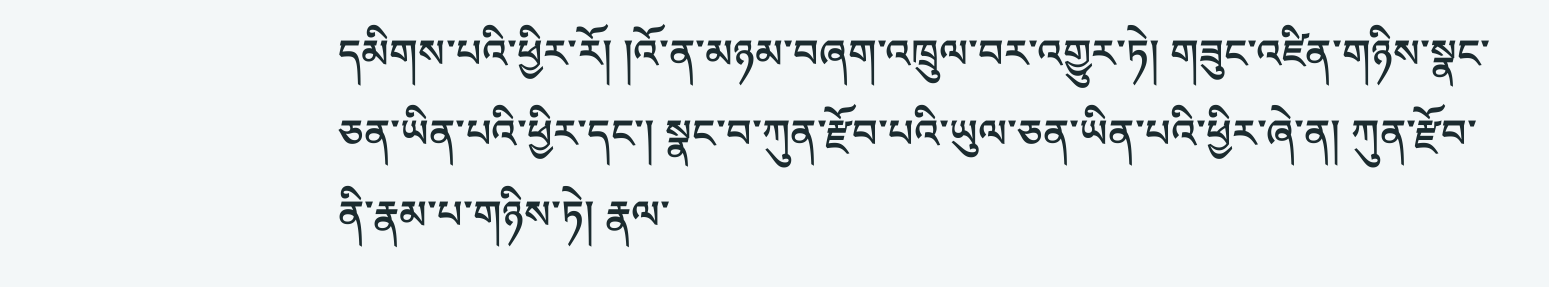དམིགས་པའི་ཕྱིར་རོ། །འོ་ན་མཉམ་བཞག་འཁྲུལ་བར་འགྱུར་ཏེ། གཟུང་འཛིན་གཉིས་སྣང་ཅན་ཡིན་པའི་ཕྱིར་དང་། སྣང་བ་ཀུན་རྫོབ་པའི་ཡུལ་ཅན་ཡིན་པའི་ཕྱིར་ཞེ་ན། ཀུན་རྫོབ་ནི་རྣམ་པ་གཉིས་ཏེ། རྣལ་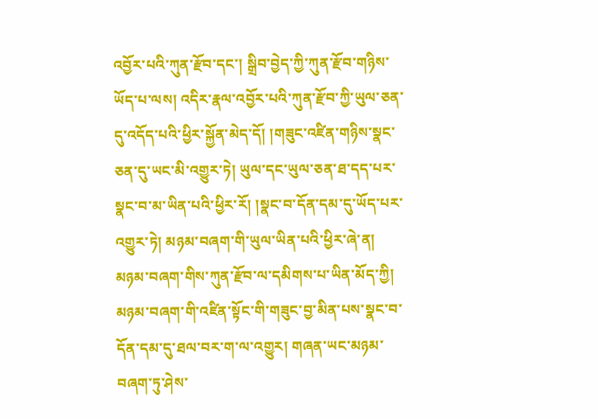འབྱོར་པའི་ཀུན་རྫོབ་དང་། སྒྲིབ་བྱེད་ཀྱི་ཀུན་རྫོབ་གཉིས་ཡོད་པ་ལས། འདིར་རྣལ་འབྱོར་པའི་ཀུན་རྫོབ་ཀྱི་ཡུལ་ཅན་དུ་འདོད་པའི་ཕྱིར་སྐྱོན་མེད་དོ། །གཟུང་འཛིན་གཉིས་སྣང་ཅན་དུ་ཡང་མི་འགྱུར་ཏེ། ཡུལ་དང་ཡུལ་ཅན་ཐ་དད་པར་སྣང་བ་མ་ཡིན་པའི་ཕྱིར་རོ། །སྣང་བ་དོན་དམ་དུ་ཡོད་པར་འགྱུར་ཏེ། མཉམ་བཞག་གི་ཡུལ་ཡིན་པའི་ཕྱིར་ཞེ་ན། མཉམ་བཞག་གིས་ཀུན་རྫོབ་ལ་དམིགས་པ་ཡིན་མོད་ཀྱི། མཉམ་བཞག་གི་འཛིན་སྟོང་གི་གཟུང་བྱ་མིན་པས་སྣང་བ་དོན་དམ་དུ་ཐལ་བར་ག་ལ་འགྱུར། གཞན་ཡང་མཉམ་བཞག་ཏུ་ཤེས་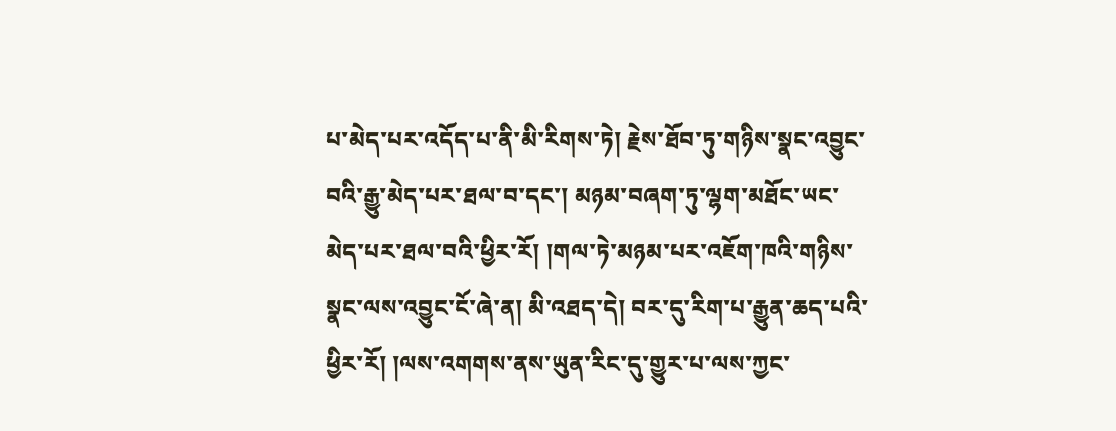པ་མེད་པར་འདོད་པ་ནི་མི་རིགས་ཏེ། རྗེས་ཐོབ་ཏུ་གཉིས་སྣང་འབྱུང་བའི་རྒྱུ་མེད་པར་ཐལ་བ་དང་། མཉམ་བཞག་ཏུ་ལྷག་མཐོང་ཡང་མེད་པར་ཐལ་བའི་ཕྱིར་རོ། །གལ་ཏེ་མཉམ་པར་འཇོག་ཁའི་གཉིས་སྣང་ལས་འབྱུང་ངོ་ཞེ་ན། མི་འཐད་དེ། བར་དུ་རིག་པ་རྒྱུན་ཆད་པའི་ཕྱིར་རོ། །ལས་འགགས་ནས་ཡུན་རིང་དུ་གྱུར་པ་ལས་ཀྱང་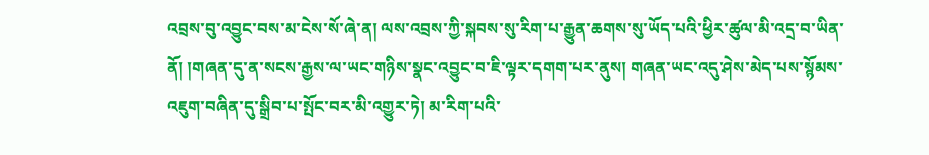འབྲས་བུ་འབྱུང་བས་མ་ངེས་སོ་ཞེ་ན། ལས་འབྲས་ཀྱི་སྐབས་སུ་རིག་པ་རྒྱུན་ཆགས་སུ་ཡོད་པའི་ཕྱིར་ཚུལ་མི་འདྲ་བ་ཡིན་ནོ། །གཞན་དུ་ན་སངས་རྒྱས་ལ་ཡང་གཉིས་སྣང་འབྱུང་བ་ཇི་ལྟར་དགག་པར་ནུས། གཞན་ཡང་འདུ་ཤེས་མེད་པས་སྙོམས་འཇུག་བཞིན་དུ་སྒྲིབ་པ་སྤོང་བར་མི་འགྱུར་ཏེ། མ་རིག་པའི་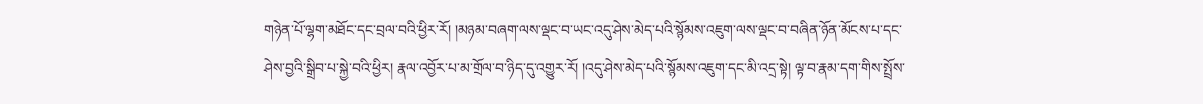གཉེན་པོ་ལྷག་མཐོང་དང་བྲལ་བའི་ཕྱིར་རོ། །མཉམ་བཞག་ལས་ལྡང་བ་ཡང་འདུ་ཤེས་མེད་པའི་སྙོམས་འཇུག་ལས་ལྡང་བ་བཞིན་ཉོན་མོངས་པ་དང་ཤེས་བྱའི་སྒྲིབ་པ་སྐྱེ་བའི་ཕྱིར། རྣལ་འབྱོར་པ་མ་གྲོལ་བ་ཉིད་དུ་འགྱུར་རོ། །འདུ་ཤེས་མེད་པའི་སྙོམས་འཇུག་དང་མི་འདྲ་སྟེ། ལྟ་བ་རྣམ་དག་གིས་སྤྲོས་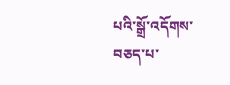པའི་སྒྲོ་འདོགས་བཅད་པ་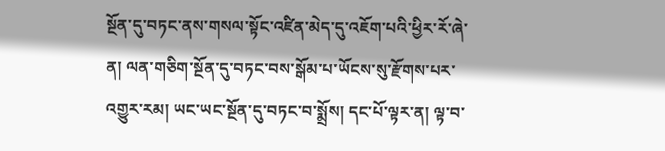སྔོན་དུ་བཏང་ནས་གསལ་སྟོང་འཛིན་མེད་དུ་འཇོག་པའི་ཕྱིར་རོ་ཞེ་ན། ལན་གཅིག་སྔོན་དུ་བཏང་བས་སྒོམ་པ་ཡོངས་སུ་རྫོགས་པར་འགྱུར་རམ། ཡང་ཡང་སྔོན་དུ་བཏང་བ་སྨྲོས། དང་པོ་ལྟར་ན། ལྟ་བ་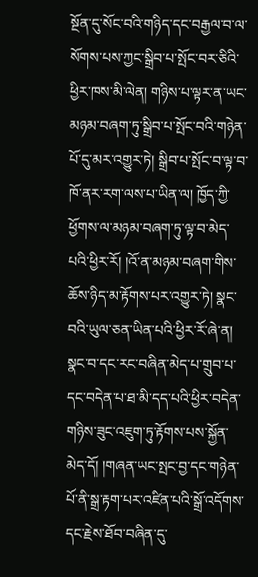སྔོན་དུ་སོང་བའི་གཉིད་དང་བརྒྱལ་བ་ལ་སོགས་པས་ཀྱང་སྒྲིབ་པ་སྤོང་བར་ཅིའི་ཕྱིར་ཁས་མི་ལེན། གཉིས་པ་ལྟར་ན་ཡང་མཉམ་བཞག་ཏུ་སྒྲིབ་པ་སྤོང་བའི་གཉེན་པོ་དུ་མར་འགྱུར་ཏེ། སྒྲིབ་པ་སྤོང་བ་ལྟ་བ་ཁོ་ནར་རག་ལས་པ་ཡིན་ལ། ཁྱོད་ཀྱི་ཕྱོགས་ལ་མཉམ་བཞག་ཏུ་ལྟ་བ་མེད་པའི་ཕྱིར་རོ། །འོ་ན་མཉམ་བཞག་གིས་ཆོས་ཉིད་མ་རྟོགས་པར་འགྱུར་ཏེ། སྣང་བའི་ཡུལ་ཅན་ཡིན་པའི་ཕྱིར་རོ་ཞེ་ན། སྣང་བ་དང་རང་བཞིན་མེད་པ་གྲུབ་པ་དང་བདེན་པ་ཐ་མི་དད་པའི་ཕྱིར་བདེན་གཉིས་ཟུང་འཇུག་ཏུ་རྟོགས་པས་སྐྱོན་མེད་དོ། །གཞན་ཡང་སྤང་བྱ་དང་གཉེན་པོ་ནི་སྒྲ་རྟག་པར་འཛིན་པའི་སྒྲོ་འདོགས་དང་རྗེས་ཐོབ་བཞིན་དུ་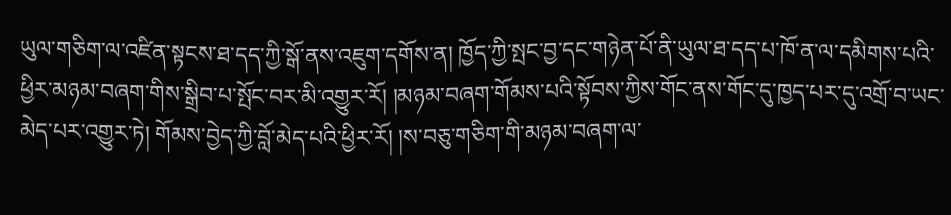ཡུལ་གཅིག་ལ་འཛིན་སྟངས་ཐ་དད་ཀྱི་སྒོ་ནས་འཇུག་དགོས་ན། ཁྱོད་ཀྱི་སྤང་བྱ་དང་གཉེན་པོ་ནི་ཡུལ་ཐ་དད་པ་ཁོ་ན་ལ་དམིགས་པའི་ཕྱིར་མཉམ་བཞག་གིས་སྒྲིབ་པ་སྤོང་བར་མི་འགྱུར་རོ། །མཉམ་བཞག་གོམས་པའི་སྟོབས་ཀྱིས་གོང་ནས་གོང་དུ་ཁྱད་པར་དུ་འགྲོ་བ་ཡང་མེད་པར་འགྱུར་ཏེ། གོམས་བྱེད་ཀྱི་བློ་མེད་པའི་ཕྱིར་རོ། །ས་བཅུ་གཅིག་གི་མཉམ་བཞག་ལ་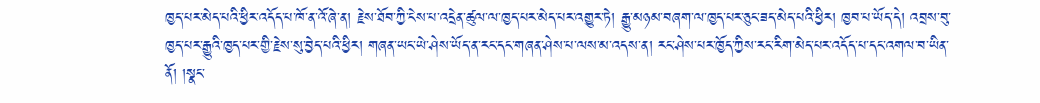ཁྱད་པར་མེད་པའི་ཕྱིར་འདོད་པ་ཁོ་ན་འོ་ཞེ་ན། རྗེས་ཐོབ་ཀྱི་ངེས་པ་འདྲེན་ཚུལ་ལ་ཁྱད་པར་མེད་པར་འགྱུར་ཏེ། རྒྱུ་མཉམ་བཞག་ལ་ཁྱད་པར་ཅུང་ཟད་མེད་པའི་ཕྱིར། ཁྱབ་པ་ཡོད་དེ། འབྲས་བུ་ཁྱད་པར་རྒྱུའི་ཁྱད་པར་གྱི་རྗེས་སུ་བྱེད་པའི་ཕྱིར། གཞན་ཡང་ཡེ་ཤེས་ཡོད་ན་རང་དང་གཞན་ཤེས་པ་ལས་མ་འདས་ན། རང་ཤེས་པར་ཁྱོད་ཀྱིས་རང་རིག་མེད་པར་འདོད་པ་དང་འགལ་བ་ཡིན་ནོ། །སྣང་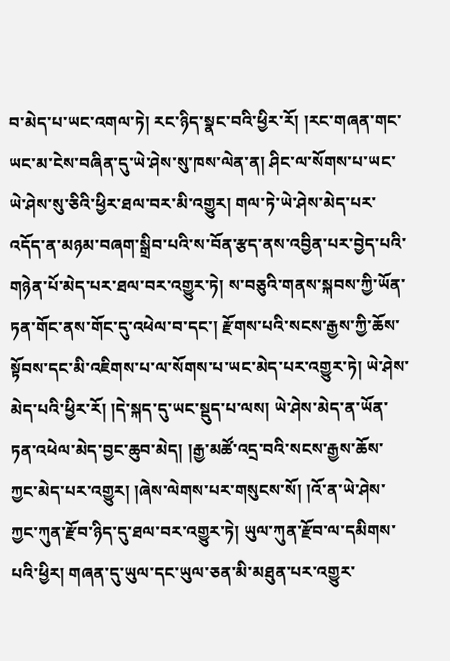བ་མེད་པ་ཡང་འགལ་ཏེ། རང་ཉིད་སྣང་བའི་ཕྱིར་རོ། །རང་གཞན་གང་ཡང་མ་ངེས་བཞིན་དུ་ཡེ་ཤེས་སུ་ཁས་ལེན་ན། ཤིང་ལ་སོགས་པ་ཡང་ཡེ་ཤེས་སུ་ཅིའི་ཕྱིར་ཐལ་བར་མི་འགྱུར། གལ་ཏེ་ཡེ་ཤེས་མེད་པར་འདོད་ན་མཉམ་བཞག་སྒྲིབ་པའི་ས་བོན་རྩད་ནས་འབྱིན་པར་བྱེད་པའི་གཉེན་པོ་མེད་པར་ཐལ་བར་འགྱུར་ཏེ། ས་བཅུའི་གནས་སྐབས་ཀྱི་ཡོན་ཏན་གོང་ནས་གོང་དུ་འཕེལ་བ་དང་། རྫོགས་པའི་སངས་རྒྱས་ཀྱི་ཆོས་སྟོབས་དང་མི་འཇིགས་པ་ལ་སོགས་པ་ཡང་མེད་པར་འགྱུར་ཏེ། ཡེ་ཤེས་མེད་པའི་ཕྱིར་རོ། །དེ་སྐད་དུ་ཡང་སྡུད་པ་ལས། ཡེ་ཤེས་མེད་ན་ཡོན་ཏན་འཕེལ་མེད་བྱང་ཆུབ་མེད། །རྒྱ་མཚོ་འདྲ་བའི་སངས་རྒྱས་ཆོས་ཀྱང་མེད་པར་འགྱུར། །ཞེས་ལེགས་པར་གསུངས་སོ། །འོ་ན་ཡེ་ཤེས་ཀྱང་ཀུན་རྫོབ་ཉིད་དུ་ཐལ་བར་འགྱུར་ཏེ། ཡུལ་ཀུན་རྫོབ་ལ་དམིགས་པའི་ཕྱིར། གཞན་དུ་ཡུལ་དང་ཡུལ་ཅན་མི་མཐུན་པར་འགྱུར་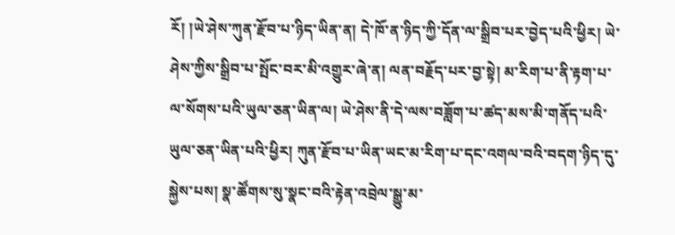རོ། །ཡེ་ཤེས་ཀུན་རྫོབ་པ་ཉིད་ཡིན་ན། དེ་ཁོ་ན་ཉིད་ཀྱི་དོན་ལ་སྒྲིབ་པར་བྱེད་པའི་ཕྱིར། ཡེ་ཤེས་ཀྱིས་སྒྲིབ་པ་སྤོང་བར་མི་འགྱུར་ཞེ་ན། ལན་བརྗོད་པར་བྱ་སྟེ། མ་རིག་པ་ནི་རྟག་པ་ལ་སོགས་པའི་ཡུལ་ཅན་ཡིན་ལ། ཡེ་ཤེས་ནི་དེ་ལས་བཟློག་པ་ཚད་མས་མི་གནོད་པའི་ཡུལ་ཅན་ཡིན་པའི་ཕྱིར། ཀུན་རྫོབ་པ་ཡིན་ཡང་མ་རིག་པ་དང་འགལ་བའི་བདག་ཉིད་དུ་སྐྱེས་པས། སྣ་ཚོགས་སུ་སྣང་བའི་རྟེན་འབྲེལ་སྒྱུ་མ་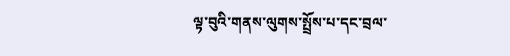ལྟ་བུའི་གནས་ལུགས་སྤྲོས་པ་དང་བྲལ་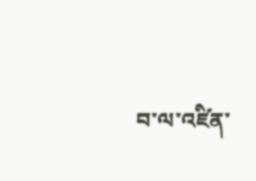བ་ལ་འཛིན་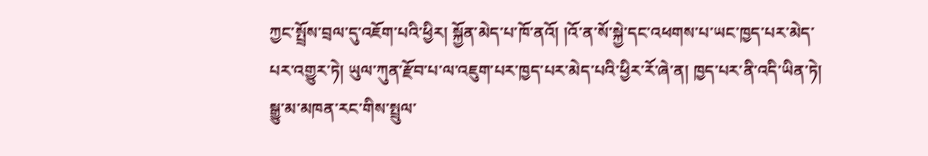ཀྱང་སྤྲོས་བྲལ་དུ་འཇོག་པའི་ཕྱིར། སྐྱོན་མེད་པ་ཁོ་ནའོ། །འོ་ན་སོ་སྐྱེ་དང་འཕགས་པ་ཡང་ཁྱད་པར་མེད་པར་འགྱུར་ཏེ། ཡུལ་ཀུན་རྫོབ་པ་ལ་འཇུག་པར་ཁྱད་པར་མེད་པའི་ཕྱིར་རོ་ཞེ་ན། ཁྱད་པར་ནི་འདི་ཡིན་ཏེ། སྒྱུ་མ་མཁན་རང་གིས་སྤྲུལ་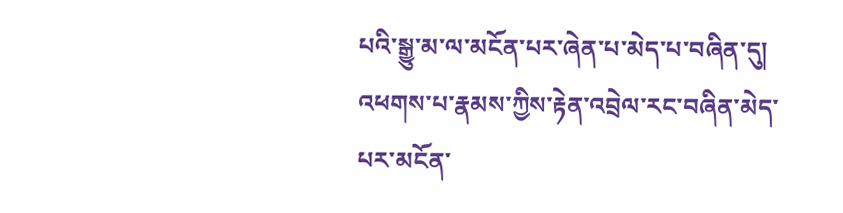པའི་སྒྱུ་མ་ལ་མངོན་པར་ཞེན་པ་མེད་པ་བཞིན་དུ། འཕགས་པ་རྣམས་ཀྱིས་རྟེན་འབྲེལ་རང་བཞིན་མེད་པར་མངོན་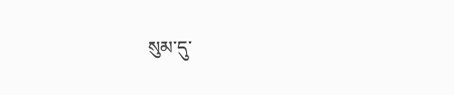སུམ་དུ་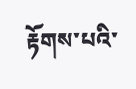རྟོགས་པའི་